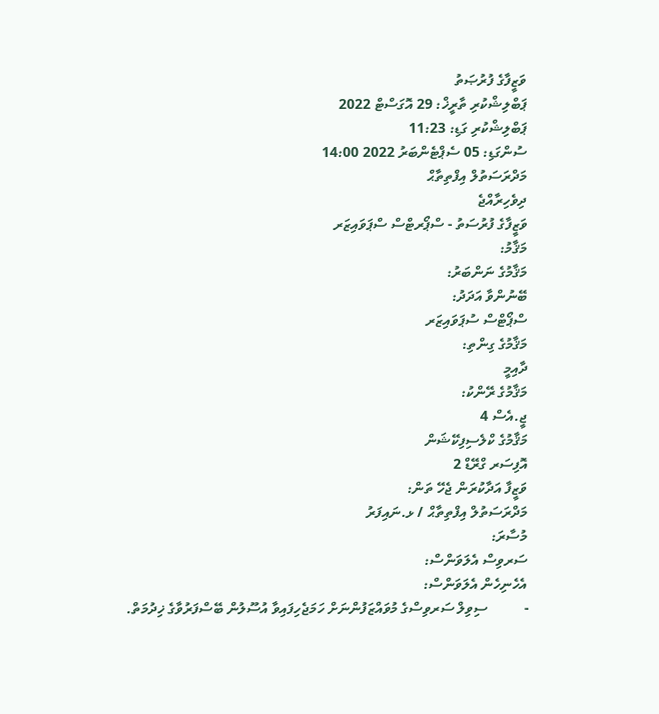ވަޒީފާގެ ފުރުޞަތު
ޕަބްލިޝްކުރި ތާރީޚް: 29 އޮގަސްޓް 2022
ޕަބްލިޝްކުރި ގަޑި: 11:23
ސުންގަޑި: 05 ސެޕްޓެންބަރު 2022 14:00
މަދްރަސަތުލް އިފްތިތާޙް
ދިވެހިރާއްޖެ
ވަޒީފާގެ ފުރުސަތު - ސްޕޯރޓްސް ސްޕަވައިޒަރ
މަޤާމު:
މަޤާމުގެ ނަންބަރު:
ބޭނުންވާ އަދަދު:
ސްޕޯޓްސް ސުޕަވައިޒަރ
މަޤާމުގެ ގިންތި:
ދާއިމީ
މަޤާމުގެ ރޭންކު:
ޖީ.އެސް 4
މަޤާމުގެ ކްލެސިފިކޭޝަން
އޮފިސަރ ގްރޭޑް 2
ވަޒީފާ އަދާކުރަން ޖެހޭ ތަން:
މަދްރަސަތުލް އިފްތިތާޙް / ޅ.ނައިފަރު
މުސާރަ:
ސަރވިސް އެލަވަންސް:
އެހެނިހެން އެލަވަންސް:
-          ސިވިލް ސަރވިސްގެ މުވައްޒަފުންނަށް ހަމަޖެހިފައިވާ އުސޫލުން ބޭސްފަރުވާގެ ޚިދުމަތް.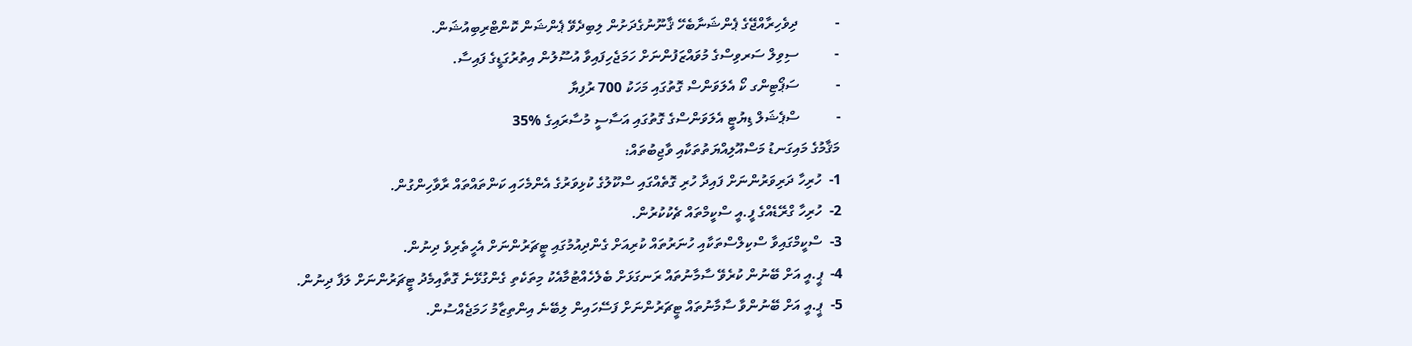-          ދިވެހިރާއްޖޭގެ ޕެންޝަނާބެހޭ ޤާނޫނުގެދަށުން ލިބިދެވޭ ޕެންޝަން ކޮންޓްރިބިއުޝަން.
-          ސިވިލް ސަރވިސްގެ މުވައްޒަފުންނަށް ހަމަޖެހިފައިވާ އުސޫލުން އިތުރުގަޑީގެ ފައިސާ.
-          ސަޕޯޓިންގ ކޯ އެލަވަންސް ގޮތުގައި މަހަކު 700 ރުފިޔާ
-          ސްޕެޝަލް ޑިޔުޓީ އެލަވަންސްގެ ގޮތުގައި އަސާސީ މުސާރައިގެ %35
މަޤާމުގެ މައިގަނޑު މަސްއޫލިއްޔަތުތަކާއި ވާޖިބުތައް:
1-  ހުރިހާ ދަރިވަރުންނަށް ފައިދާ ހުރި ގޮތެއްގައި ސްކޫލުގެ ކުޅިވަރުގެ އެންމެހައި ކަންތައްތައް ރާވާހިންގުން.
2-  ހުރިހާ ގްރޭޑެއްގެ ފީ.އީ ސްކީމްތައް ޗެކުކުރުން.
3-  ސްކީމްގައިވާ ސްކިލްސްތަކާއި ހުނަރުތައް ކުރިއަށް ގެންދިއުމުގައި ޓީޗަރުންނަށް އެހީތެރިވެ ދިނުން.
4-  ޕީ.އީ އަށް ބޭނުން ކުރެވޭ ސާމާނުތައް ރަނގަޅަށް ބެލެހެއްޓުމާއެކު މިތަކެތި ގެންގުޅޭނެ ގޮތާއިމެދު ޓީޗަރުންނަށް ލަފާ ދިނުން.
5-  ޕީ.އީ އަށް ބޭނުންވާ ސާމާނުތައް ޓީޗަރުންނަށް ފަސޭހައިން ލިބޭނެ އިންތިޒާމު ހަމަޖެއްސުން.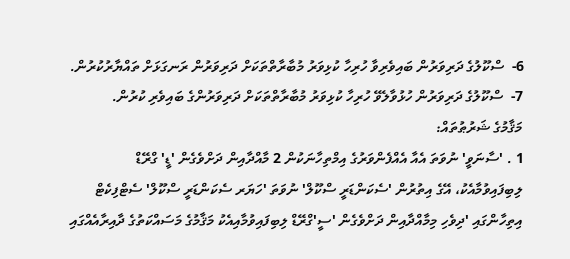6-  ސްކޫލުގެ ދަރިވަރުން ބައިވެރިވާ ހުރިހާ ކުޅިވަރު މުބާރާތްތަކަށް ދަރިވަރުން ރަނގަޅަށް ތައްޔާރުކުރުން.
7-  ސްކޫލުގެ ދަރިވަރުން ހުޅުވާލެވޭ ހުރިހާ ކުޅިވަރު މުބާރާތްތަކަށް ދަރިވަރުންގެ ބައިވެރި ކުރުން.
މަޤާމުގެ ޝަރުޠުތައް:
1 . 'ސާނަވީ' ނުވަތަ އެއާ އެއްފެންވަރުގެ އިމްތިހާނަކުން 2 މާއްދާއިން ދަށްވެގެން 'ޑީ' ގްރޭޑް ލިބިފައިވުމާއެކު، އޭގެ އިތުރުން 'ސެކަންޑަރީ ސްކޫލް' ނުވަތަ 'ހަޔަރ ސެކަންޑަރީ ސްކޫލް' ސެޓްފިކެޓް އިތިހާންގައި 'ދިވެހި މިމާއްދާއިން ދަށްވެގެން 'ސީ'ގްރޭޑް ލިބިފައިވުމާއިއެކު މަޤާމުގެ މަސައްކަތުގެ ދާއިރާއެއްގައި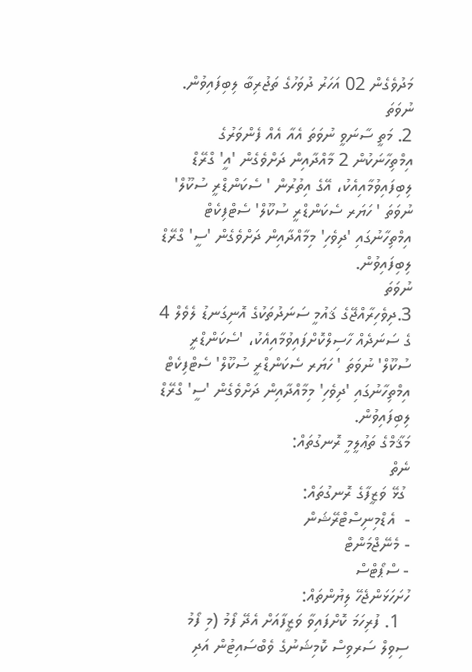މަދުވެގެން 02 އަހަރު ދުވަހުގެ ތަޖުރިބާ ލިބިފައިވުން.
ނުވަތަ
2. މަތީ ސާނަވީ ނުވަތަ އެއާ އެއް ފެންވަރުގެ އިމްތިހާނަކުން 2 މާއްދާއިން ދަށްވެގެން 'އީ' ގްރޭޑް ލިބިފައިވުމާއިއެކު، އޭގެ އިތުރުން ' ސެކަންޑްރީ ސުކޫލް' ނުވަތަ ' ހަޔަރ ސެކަންޑްރީ ސުކޫލް' ސެޓްފިކެޓް އިމްތިހާނުގައި 'ދިވެހި' މިމާއްދާއިން ދަށްވެގެން 'ސީ' ގްރޭޑް ލިބިފައިވުން.
ނުވަތަ
3.ދިވެހިރާއްޖޭގެ ޤައުމީ ސަނަދުތަކުގެ އޮނިގަނޑު ލެވެލް 4 ގެ ސަނަދެއް ހާސިލްކޮށްފައިވުމާއިއެކު، 'ސެކަންޑްރީ ސުކޫލް' ނުވަތަ ' ހަޔަރ ސެކަންޑްރީ ސުކޫލް' ސެޓްފިކެޓް އިމްތިހާނުގައި 'ދިވެހި' މިމާއްދާއިން ދަށްވެގެން 'ސީ' ގްރޭޑް ލިބިފައިވުން.
މަޤާމްގެ ތަޢުލީމީ ރޮނގުތައް:
ނެތް
 ގުޅޭ ވަޒީފާގެ ރޮނގުތައް:
-  އެޑްމިނިސްޓްރޭޝަން
- މެނޭޖްމަންޓް
- ސްޕޯޓްސް
ހުށަހަޅަންޖެހޭ ލިޔުންތައް:
  1. ފުރިހަމަ ކޮށްފައިވާ ވަޒީފާއަށް އެދޭ ފޯމު (މި ފޯމު ސިވިލް ސަރވިސް ކޮމިޝަނުގެ ވެބްސައިޓުން އަދި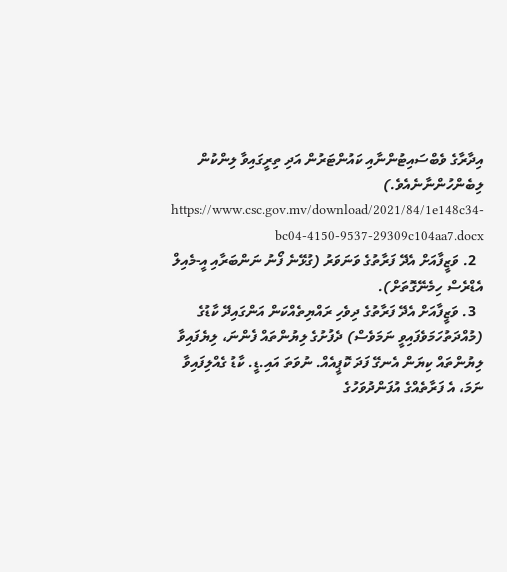އިދާރާގެ ވެބްސައިޓުންނާއި ކައުންޓަރުން އަދި ތިރީގައިވާ ލިންކުން ލިބެންހުންނާނެއެވެ.)  https://www.csc.gov.mv/download/2021/84/1e148c34-bc04-4150-9537-29309c104aa7.docx
  2. ވަޒީފާއަށް އެދޭ ފަރާތުގެ ވަނަވަރު (ގުޅޭނެ ފޯނު ނަންބަރާއި އީ-މެއިލް އެޑްރެސް ހިމެނޭގޮތަށް).
  3. ވަޒީފާއަށް އެދޭ ފަރާތުގެ ދިވެހި ރައްޔިތެއްކަން އަންގައިދޭ ކާޑުގެ (މުއްދަތުހަމަވެފައިވީ ނަމަވެސް) ދެފުށުގެ ލިޔުންތައް ފެންނަ، ލިޔެފައިވާ ލިޔުންތައް ކިޔަން އެނގޭ ފަދަ ކޮޕީއެއް. ނުވަތަ އައި.ޑީ. ކާޑު ގެއްލިފައިވާ ނަމަ، އެ ފަރާތެއްގެ އުފަންދުވަހުގެ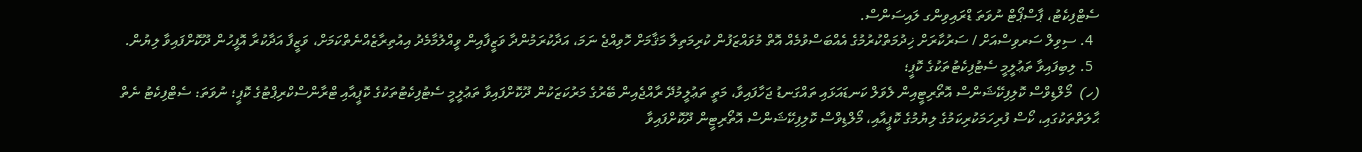ސެޓްފިކެޓު، ޕާސްޕޯޓް ނުވަތަ ޑްރައިވިންގ ލައިސަންސް.
  4. ސިވިލް ސަރވިސްއަށް / ސަރުކާރަށް ޚިދުމަތްކުރުމުގެ އެއްބަސްވުމެއް އޮތް މުވައްޒަފުން ކުރިމަތިލާ މަޤާމަށް ހޮވިއްޖެ ނަމަ، އަދާކުރަމުންދާ ވަޒީފާއިން ވީއްލުމާމެދު އިއުތިރާޒެއްނެތްކަމަށް، ވަޒީފާ އަދާކުރާ އޮފީހުން ދޫކޮށްފައިވާ ލިޔުން.
  5. ލިބިފައިވާ ތަޢުލީމީ ސެޓުފިކެޓުތަކުގެ ކޮޕީ؛
(ހ)  މޯލްޑިވްސް ކޮލިފިކޭޝަންސް އޮތޯރިޓީއިން ލެވަލް ކަނޑައަޅައި ތައްގަނޑު ޖަހާފައިވާ، މަތީ ތަޢުލީމުދޭ ރާއްޖެއިން ބޭރުގެ މަރުކަޒަކުން ދޫކޮށްފައިވާ ތަޢުލީމީ ސެޓުފިކެޓުތަކުގެ ކޮޕީއާއި ޓްރާންސްކްރިޕްޓުގެ ކޮޕީ؛ ނުވަތަ: ސެޓްފިކެޓު ނެތް ޙާލަތްތަކުގައި، ކޯސް ފުރިހަމަކުރިކަމުގެ ލިޔުމުގެ ކޮޕީއާއި، މޯލްޑިވްސް ކޮލިފިކޭޝަންސް އޮތޯރިޓީން ދޫކޮށްފައިވާ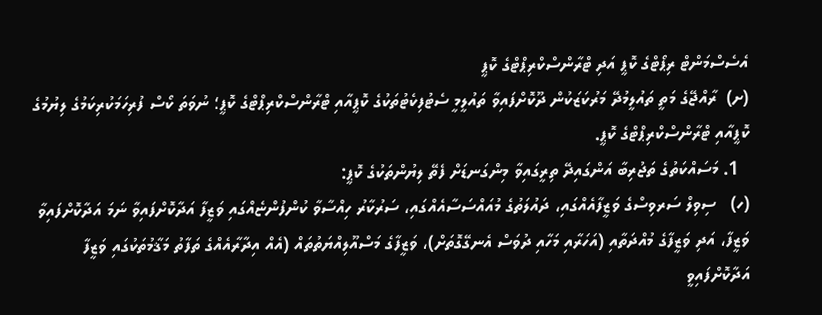އެސެސްމަންޓް ރިޕޯޓްގެ ކޮޕީ އަދި ޓްރާންސްކްރިޕްޓްގެ ކޮޕީ
(ށ)  ރާއްޖޭގެ މަތީ ތައުލީމުދޭ މަރުކަޒަކުން ދޫކޮށްފައިވާ ތައުލީމީ ސެޓުފިކެޓުތަކުގެ ކޮޕީއާއި ޓްރާންސްކްރިޕްޓްގެ ކޮޕީ؛ ނުވަތަ ކޯސް ފުރިހަމަކުރިކަމުގެ ލިޔުމުގެ ކޮޕީއާއި ޓްރާންސްކްރިޕްޓްގެ ކޮޕީ.
  1. މަސައްކަތުގެ ތަޖުރިބާ އަންގައިދޭ ތިރީގައިވާ މިންގަނޑަށް ފެތޭ ލިޔުންތަކުގެ ކޮޕީ:
(ހ)   ސިވިލް ސަރވިސްގެ ވަޒީފާއެއްގައި، ދައުލަތުގެ މުއައްސަސާއެއްގައި، ސަރުކާރު ހިއްސާވާ ކުންފުންޏެއްގައި ވަޒީފާ އަދާކޮށްފައިވާ ނަމަ އަދާކޮށްފައިވާ ވަޒީފާ، އަދި ވަޒީފާގެ މުއްދަތާއި (އަހަރާއި މަހާއި ދުވަސް އެނގޭގޮތަށް)، ވަޒީފާގެ މަސްއޫލިއްޔަތުތައް (އެއް އިދާރާއެއްގެ ތަފާތު މަޤާމުތަކުގައި ވަޒީފާ އަދާކޮށްފައިވީ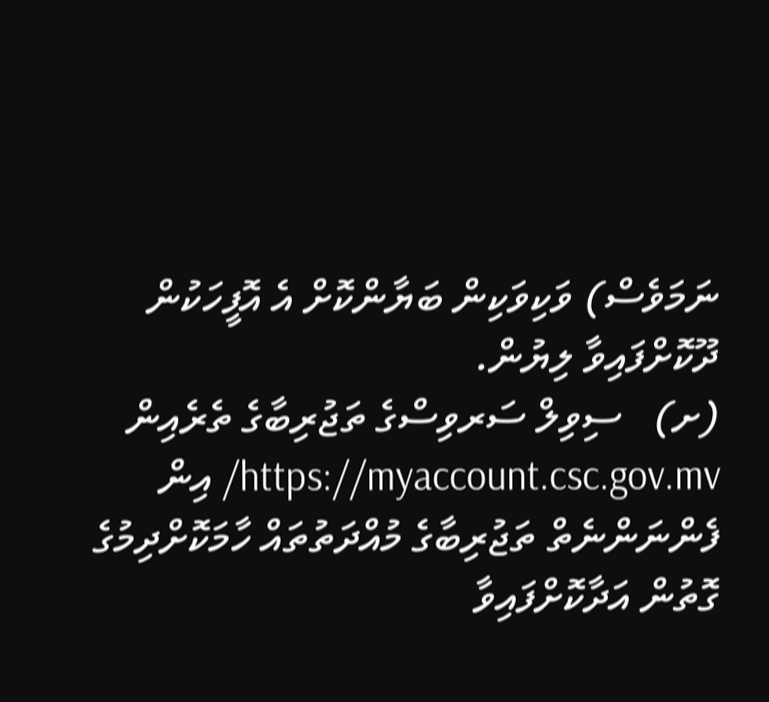ނަމަވެސް) ވަކިވަކިން ބަޔާންކޮށް އެ އޮފީހަކުން ދޫކޮށްފައިވާ ލިޔުން.
(ށ)   ސިވިލް ސަރވިސްގެ ތަޖުރިބާގެ ތެރެއިން https://myaccount.csc.gov.mv/ އިން ފެންނަންނެތް ތަޖުރިބާގެ މުއްދަތުތައް ހާމަކޮށްދިމުގެ ގޮތުން އަދާކޮށްފައިވާ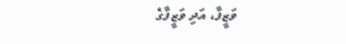ވަޒީފާ، އަދި ވަޒީފާގެ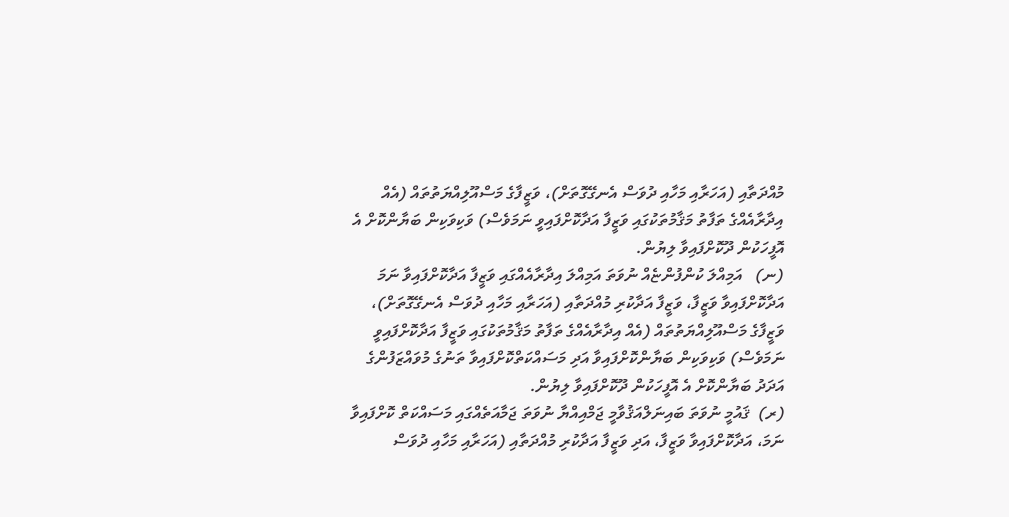މުއްދަތާއި (އަހަރާއި މަހާއި ދުވަސް އެނގޭގޮތަށް)، ވަޒީފާގެ މަސްއޫލިއްޔަތުތައް (އެއް އިދާރާއެއްގެ ތަފާތު މަޤާމުތަކުގައި ވަޒީފާ އަދާކޮށްފައިވީ ނަމަވެސް) ވަކިވަކިން ބަޔާންކޮށް އެ އޮފީހަކުން ދޫކޮށްފައިވާ ލިޔުން.
(ނ)   އަމިއްލަ ކުންފުންޏެއް ނުވަތަ އަމިއްލަ އިދާރާއެއްގައި ވަޒީފާ އަދާކޮށްފައިވާ ނަމަ އަދާކޮށްފައިވާ ވަޒީފާ، ވަޒީފާ އަދާކުރި މުއްދަތާއި (އަހަރާއި މަހާއި ދުވަސް އެނގޭގޮތަށް)، ވަޒީފާގެ މަސްއޫލިއްޔަތުތައް (އެއް އިދާރާއެއްގެ ތަފާތު މަޤާމުތަކުގައި ވަޒީފާ އަދާކޮށްފައިވީ ނަމަވެސް) ވަކިވަކިން ބަޔާންކޮށްފައިވާ އަދި މަސައްކަތްކޮށްފައިވާ ތަނުގެ މުވައްޒަފުންގެ އަދަދު ބަޔާންކޮށް އެ އޮފީހަކުން ދޫކޮށްފައިވާ ލިޔުން.
(ރ)  ޤައުމީ ނުވަތަ ބައިނަލްއަޤުވާމީ ޖަމްއިއްޔާ ނުވަތަ ޖަމާއަތެއްގައި މަސައްކަތް ކޮށްފައިވާ ނަމަ، އަދާކޮށްފައިވާ ވަޒީފާ، އަދި ވަޒީފާ އަދާކުރި މުއްދަތާއި (އަހަރާއި މަހާއި ދުވަސް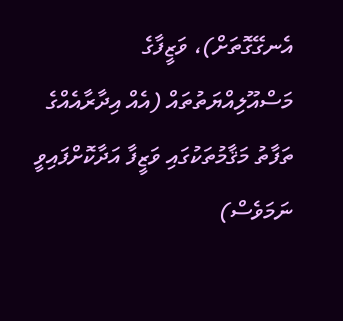އެނގޭގޮތަށް)، ވަޒީފާގެ މަސްއޫލިއްޔަތުތައް (އެއް އިދާރާއެއްގެ ތަފާތު މަޤާމުތަކުގައި ވަޒީފާ އަދާކޮށްފައިވީ ނަމަވެސް)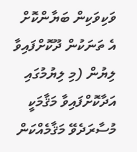ވަކިވަކިން ބަޔާންކޮށް އެ ތަނަކުން ދޫކޮށްފައިވާ ލިޔުން (މި ލިޔުމުގައި އަދާކޮށްފައިވާ މަޤާމަކީ މުސާރަދެވޭ މަޤާމެއްކަން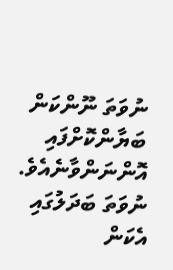ނުވަތަ ނޫންކަން ބަޔާންކޮށްފައި އޮންނަންވާނެއެވެ. ނުވަތަ ބަދަލުގައި އެކަން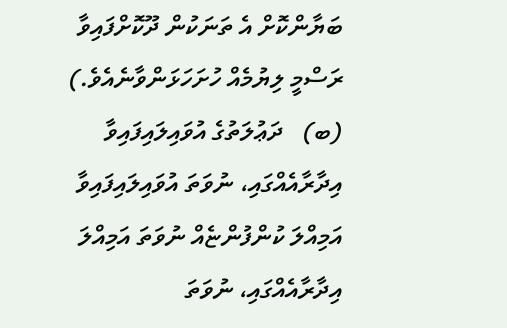ބަޔާންކޮށް އެ ތަނަކުން ދޫކޮށްފައިވާ ރަސްމީ ލިޔުމެއް ހުށަހަޅަންވާނެއެވެ.)
(ބ)   ދަޢުލަތުގެ އުވައިލައިފައިވާ އިދާރާއެއްގައި، ނުވަތަ އުވައިލައިފައިވާ އަމިއްލަ ކުންފުންޏެއް ނުވަތަ އަމިއްލަ އިދާރާއެއްގައި، ނުވަތަ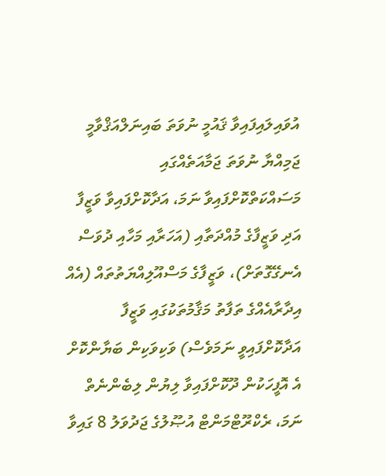އުވައިލައިފައިވާ ޤައުމީ ނުވަތަ ބައިނަލްއަޤްވާމީ ޖަމިއްޔާ ނުވަތަ ޖަމާއަތެއްގައި މަސައްކަތްކޮށްފައިވާ ނަމަ، އަދާކޮށްފައިވާ ވަޒީފާ އަދި ވަޒީފާގެ މުއްދަތާއި (އަހަރާއި މަހާއި ދުވަސް އެނގޭގޮތަށް)، ވަޒީފާގެ މަސްއޫލިއްޔަތުތައް (އެއް އިދާރާއެއްގެ ތަފާތު މަޤާމުތަކުގައި ވަޒީފާ އަދާކޮށްފައިވީ ނަމަވެސް) ވަކިވަކިން ބަޔާންކޮށް އެ އޮފީހަކުން ދޫކޮށްފައިވާ ލިޔުން ލިބެންނެތް ނަމަ، ރެކްރޫޓްމަންޓް އުޞޫލުގެ ޖަދުވަލު 8 ގައިވާ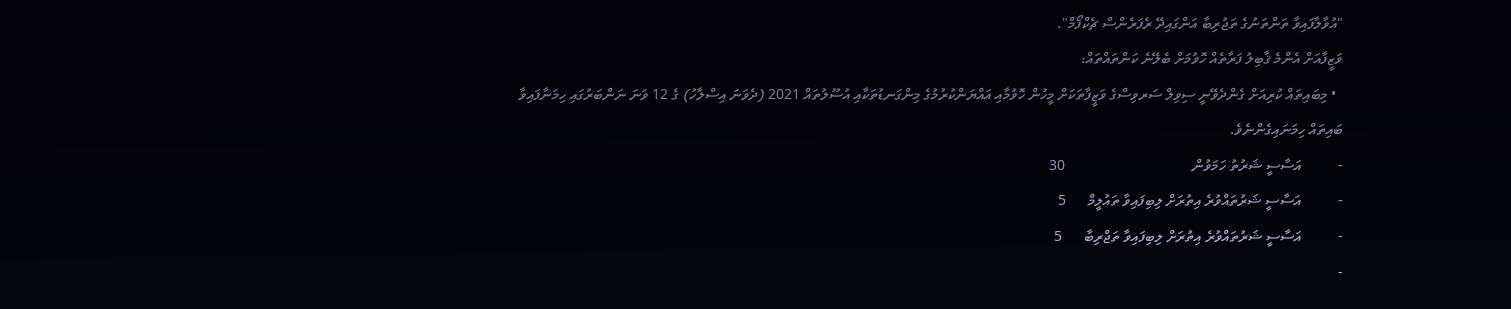"އުވާލާފައިވާ ތަންތަނުގެ ތަޖުރިބާ އަންގައިދޭ ރެފަރެންސް ޗެކްފޯމް".
ވަޒީފާއަށް އެންމެ ޤާބިލު ފަރާތެއް ހޮވުމަށް ބެލޭނެ ކަންތައްތައް:
  • މިބައިތައް ކުރިއަށް ގެންދެވޭނީ ސިވިލް ސަރވިސްގެ ވަޒީފާތަކަށް މީހުން ހޮވުމާއި އައްޔަންކުރުމުގެ މިންގަނޑުތަކާއި އުސޫލުތައް 2021 (ދެވަނަ އިސްލާހު) ގެ 12 ވަނަ ނަންބަރުގައި ހިމަނާފައިވާ ބައިތައް ހިމަނައިގެންނެވެ.
-          އަސާސީ ޝަރުތު ހަމަވުން                                   30
-          އަސާސީ ޝަރުތައްވުރެ އިތުރަށް ލިބިފައިވާ ތައުލީމް      5
-          އަސާސީ ޝަރުތައްވުރެ އިތުރަށް ލިބިފައިވާ ތަޖްރިބާ      5
-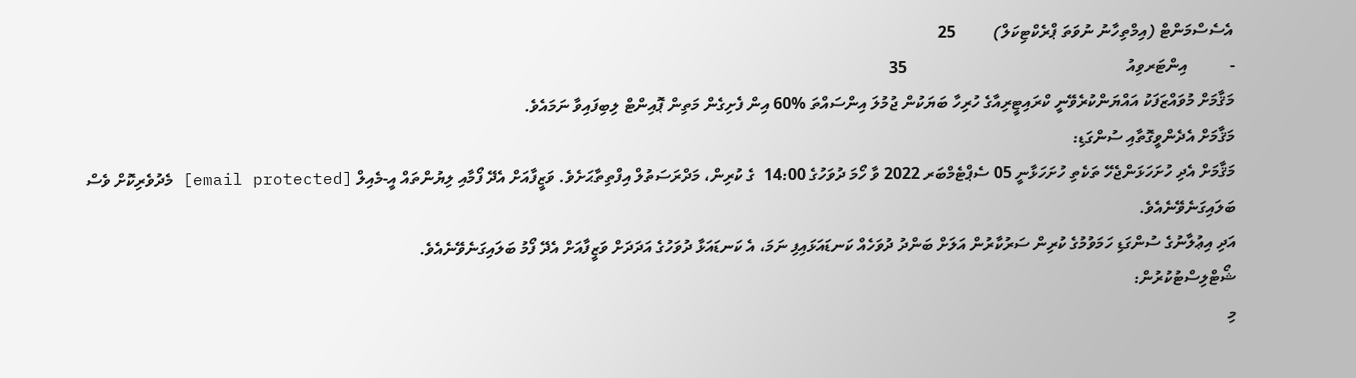އެސެސްމަންޓް (އިމްތިހާނު ނުވަތަ ޕްރެކްޓިކަލް)         25
-          އިންޓަރވިއު                                                     35
މަޤާމަށް މުވައްޒަފަކު އައްޔަންކުރެވޭނީ ކްރައިޓީރިއާގެ ހުރިހާ ބަޔަކުން ޖުމުލަ އިންސައްތަ %60 އިން ފެށިގެން މަތިން ޕޮއިންޓް ލިބިފައިވާ ނަމައެވެ.
މަޤާމަށް އެދެންވީގޮތާއި ސުންގަޑި:
މަޤާމަށް އެދި ހުށަހަޅަންޖެހޭ ތަކެތި ހުށަހަޅާނީ 05 ސެޕްޓެމްބަރ 2022 ވާ ހޯމަ ދުވަހުގެ 14:00  ގެ ކުރިން، މަދްރަސަތުލް އިފްތިތާޙަށެވެ. ވަޒީފާއަށް އެދޭ ފޯމާއި ލިޔުންތައް އީ-މެއިލް [email protected] މެދުވެރިކޮށް ވެސް ބަލައިގަނެވޭނެއެވެ.
އަދި އިޢުލާނުގެ ސުންގަޑި ހަމަވުމުގެ ކުރިން ސަރުކާރުން އަލަށް ބަންދު ދުވަހެއް ކަނޑައަޅައިފި ނަމަ، އެ ކަނޑައަޅާ ދުވަހުގެ އަދަދަށް ވަޒީފާއަށް އެދޭ ފޯމު ބަލައިގަނެވޭނެއެވެ.
ޝޯޓްލިސްޓުކުރުން:
މި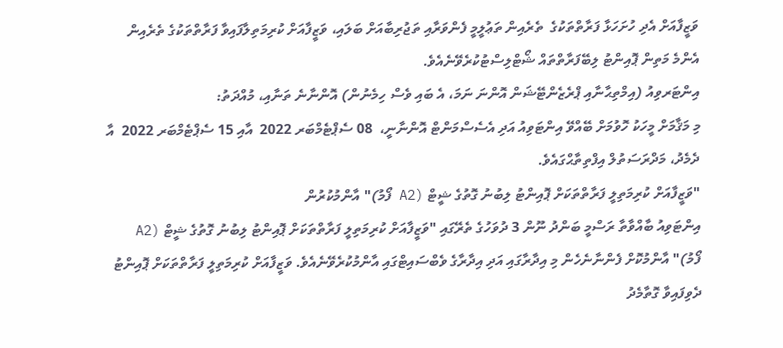ވަޒީފާއަށް އެދި ހުށަހަޅާ ފަރާތްތަކުގެ  ތެރެއިން ތަޢުލީމީ ފެންވަރާއި ތަޖުރިބާއަށް ބަލައި، ވަޒީފާއަށް ކުރިމަތިލާފައިވާ ފަރާތްތަކުގެ ތެރެއިން އެންމެ މަތިން ޕޮއިންޓު ލިބޭފަރާތްތައް ޝޯޓްލިސްޓުކުރެވޭނެއެވެ.
އިންޓަރވިއު (އިމްތިޙާނާއި ޕްރެޒެންޓޭޝަން އޮންނަ ނަމަ، އެ ބައި ވެސް ހިމެނުން) އޮންނާނެ ތަނާއި، މުއްދަތު:
މި މަޤާމަށް މީހަކު ހޮވުމަށް ބޭއްވޭ އިންޓަވިއު އަދި އެސެސްމަންޓް އޮންނާނީ،  08 ސެޕްޓެމްބަރ 2022  އާއި 15 ސެޕްޓެމްބަރ 2022  އާ ދެމެދު، މަދްރަސަތުލް އިފްތިތާޙްގައެވެ.
"ވަޒީފާއަށް ކުރިމަތިލީ ފަރާތްތަކަށް ޕޮއިންޓު ލިބުނު ގޮތުގެ ޝީޓް (A2 ފޯމު)" އާންމުކުރުން
އިންޓަވިއު ބާއްވާތާ ރަސްމީ ބަންދު ނޫން 3 ދުވަހުގެ ތެރޭގައި "ވަޒީފާއަށް ކުރިމަތިލީ ފަރާތްތަކަށް ޕޮއިންޓު ލިބުނު ގޮތުގެ ޝީޓް (A2 ފޯމު)" އާންމުކޮށް ފެންނާނެހެން މި އިދާރާގައި އަދި އިދާރާގެ ވެބްސައިޓްގައި އާންމުކުރެވޭނެއެވެ. ވަޒީފާއަށް ކުރިމަތިލީ ފަރާތްތަކަށް ޕޮއިންޓު ދެވިފައިވާ ގޮތާމެދު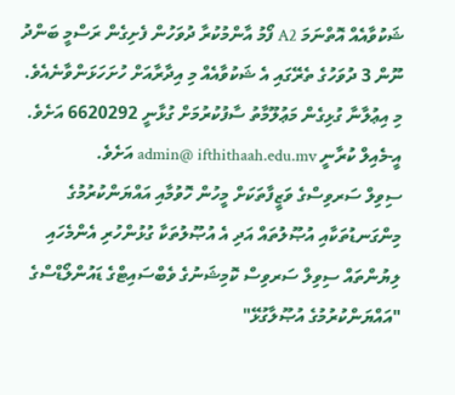ޝަކުވާއެއް އޮތްނަމަ A2 ފޯމު އާންމުކުރާ ދުވަހުން ފެށިގެން ރަސްމީ ބަންދު ނޫން 3 ދުވަހުގެ ތެރޭގައި އެ ޝަކުވާއެއް މި އިދާރާއަށް ހުށަހަޅަންވާނެއެވެ.
މި އިޢުލާނާ ގުޅިގެން މަޢުލޫމާތު ސާފުކުރުމަށް ގުޅާނީ 6620292 އަށެވެ. އީ-މެއިލް ކުރާނީ admin@ ifthithaah.edu.mv އަށެވެ.
ސިވިލް ސަރވިސްގެ ވަޒީފާތަކަށް މީހުން ހޮވުމާއި އައްޔަންކުރުމުގެ މިންގަނޑުތަކާއި އުޞޫލުތައް އަދި އެ އުޞޫލުތަކާ ގުޅުންހުރި އެންމެހައި ލިޔުންތައް ސިވިލް ސަރވިސް ކޮމިޝަނުގެ ވެބްސައިޓްގެ ޑައުންލޯޑްސްގެ "އައްޔަންކުރުމުގެ އުޞޫލާގުޅޭ"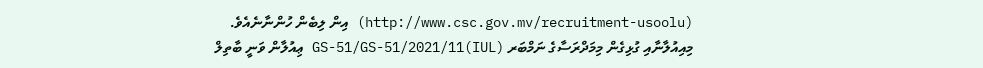(http://www.csc.gov.mv/recruitment-usoolu) އިން ލިބެން ހުންނާނެއެވެ.
މިއިއުލާނާއި ގުޅިގެން މިމަދްރަސާގެ ނަމްބަރ (IUL)GS-51/GS-51/2021/11 ޢިއުލާން ވަނީ ބާތިލް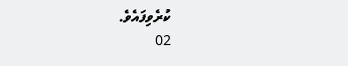ކުރެވިފައެވެ.
02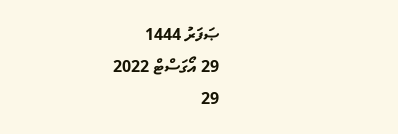ޞަފަރު 1444
29 އޯގަސްޓް 2022
29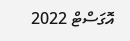އޮގަސްޓް 2022